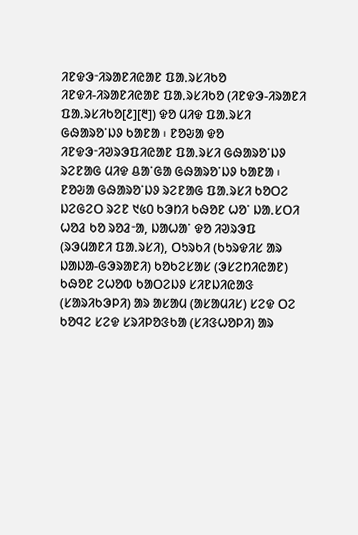ᱤᱱᱫᱳᱼᱤᱨᱟᱱᱤᱭᱟᱱ ᱯᱟᱹᱨᱥᱤᱠᱚ
ᱤᱱᱫᱤ-ᱤᱨᱟᱱᱤᱭᱟᱱ ᱯᱟᱹᱨᱥᱤᱠᱚ (ᱤᱱᱫᱳ-ᱤᱨᱟᱱᱤ ᱯᱟᱹᱨᱥᱤᱠᱚ[᱒][᱓]) ᱫᱚ ᱢᱤᱫ ᱯᱟᱹᱨᱥᱤ ᱜᱷᱟᱨᱚᱸᱡᱽ ᱠᱟᱱᱟ ᱾ ᱱᱚᱶᱟ ᱫᱚ ᱤᱱᱫᱳᱼᱤᱣᱨᱳᱯᱤᱭᱟᱱ ᱯᱟᱹᱨᱥᱤ ᱜᱷᱟᱨᱚᱸᱡᱽ ᱨᱮᱱᱟᱜ ᱢᱤᱫ ᱪᱟᱸᱜᱟ ᱜᱷᱟᱨᱚᱸᱡᱽ ᱠᱟᱱᱟ ᱾ ᱱᱚᱶᱟ ᱜᱷᱟᱨᱚᱸᱡᱽ ᱨᱮᱱᱟᱜ ᱯᱟᱹᱨᱥᱤ ᱠᱚᱛᱮ ᱡᱮᱜᱮᱛ ᱨᱮᱱ ᱑᱕᱐ ᱠᱳᱴᱤ ᱠᱷᱚᱱ ᱦᱚᱸ ᱡᱟᱹᱥᱛᱤ ᱦᱚᱲ ᱠᱚ ᱨᱚᱲᱼᱟ, ᱡᱟᱦᱟᱸ ᱫᱚ ᱤᱣᱨᱳᱯ (ᱨᱳᱢᱟᱱᱤ ᱯᱟᱹᱨᱥᱤ), ᱛᱩᱨᱠᱤ (ᱠᱩᱨᱫᱤᱥ ᱟᱨ ᱡᱟᱡᱟ-ᱜᱳᱨᱟᱱᱤ) ᱠᱚᱠᱮᱥᱟᱥ (ᱳᱥᱮᱴᱤᱭᱟᱱ) ᱠᱷᱚᱱ ᱮᱦᱚᱵ ᱠᱟᱛᱮᱡᱽ ᱥᱤᱱᱡᱤᱭᱟᱝ (ᱥᱟᱨᱤᱠᱳᱞᱤ) ᱟᱨ ᱟᱥᱟᱢ (ᱟᱥᱟᱢᱤᱥ) ᱥᱮᱫ ᱛᱮ ᱠᱚᱧᱮ ᱥᱮᱫ ᱥᱨᱤᱞᱚᱝᱠᱟ (ᱥᱤᱝᱦᱚᱞᱤ) ᱟᱨ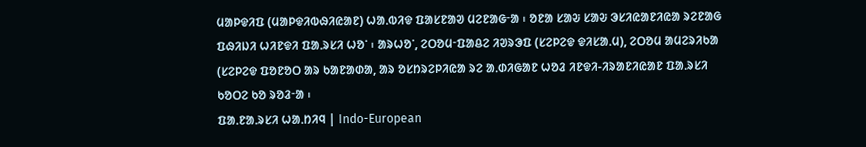ᱢᱟᱞᱫᱤᱯ (ᱢᱟᱞᱫᱤᱵᱷᱤᱭᱟᱱ) ᱦᱟᱹᱵᱤᱫ ᱯᱟᱥᱱᱟᱣ ᱢᱮᱱᱟᱜᱼᱟ ᱾ ᱚᱱᱟ ᱥᱟᱶ ᱥᱟᱶ ᱳᱥᱤᱭᱟᱱᱤᱭᱟ ᱨᱮᱱᱟᱜ ᱯᱷᱤᱡᱤ ᱦᱤᱱᱫᱤ ᱯᱟᱹᱨᱥᱤ ᱦᱚᱸ ᱾ ᱟᱨᱦᱚᱸ, ᱮᱛᱚᱢᱼᱯᱟᱪᱮ ᱤᱣᱨᱳᱯ (ᱥᱮᱞᱮᱫ ᱫᱤᱥᱟᱹᱢ), ᱮᱛᱚᱢ ᱟᱢᱮᱨᱤᱠᱟ (ᱥᱮᱞᱮᱫ ᱯᱚᱱᱚᱛ ᱟᱨ ᱠᱟᱱᱟᱰᱟ, ᱟᱨ ᱚᱥᱴᱨᱮᱞᱤᱭᱟ ᱨᱮ ᱟᱹᱰᱤᱜᱟᱱ ᱦᱚᱲ ᱤᱱᱫᱤ-ᱤᱨᱟᱱᱤᱭᱟᱱ ᱯᱟᱹᱨᱥᱤ ᱠᱚᱛᱮ ᱠᱚ ᱨᱚᱲᱼᱟ ᱾
ᱯᱟᱹᱱᱟᱹᱨᱥᱤ ᱦᱟᱹᱴᱤᱧ | Indo-European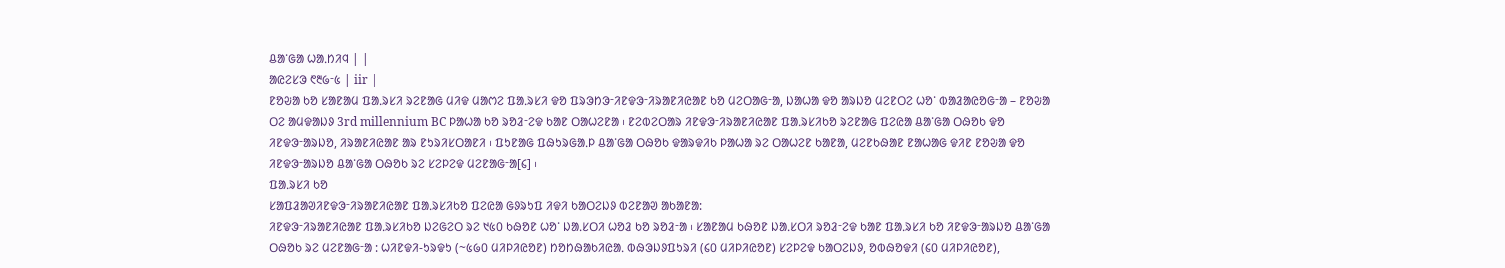ᱪᱟᱸᱜᱟ ᱦᱟᱹᱴᱤᱧ | |
ᱟᱭᱮᱥᱳ ᱖᱓᱙ᱼ᱕ | iir |
ᱱᱚᱶᱟ ᱠᱚ ᱥᱟᱱᱟᱢ ᱯᱟᱹᱨᱥᱤ ᱨᱮᱱᱟᱜ ᱢᱤᱫ ᱢᱟᱬᱮ ᱯᱟᱹᱨᱥᱤ ᱫᱚ ᱯᱨᱳᱴᱳᱼᱤᱱᱫᱳᱼᱤᱨᱟᱱᱤᱭᱟᱱ ᱠᱚ ᱢᱮᱛᱟᱜᱼᱟ, ᱡᱟᱦᱟ ᱫᱚ ᱟᱨᱡᱚ ᱢᱮᱱᱛᱮ ᱦᱚᱸ ᱵᱟᱲᱟᱭᱚᱜᱼᱟ – ᱱᱚᱶᱟ ᱛᱮ ᱟᱢᱫᱟᱡᱽ 3rd millennium BC ᱞᱟᱦᱟ ᱠᱚ ᱨᱚᱲᱼᱮᱫ ᱠᱟᱱ ᱛᱟᱦᱮᱱᱟ ᱾ ᱱᱮᱵᱮᱛᱟᱨ ᱤᱱᱫᱳᱼᱤᱨᱟᱱᱤᱭᱟᱱ ᱯᱟᱹᱨᱥᱤᱠᱚ ᱨᱮᱱᱟᱜ ᱯᱮᱭᱟ ᱪᱟᱸᱜᱟ ᱛᱷᱚᱠ ᱫᱚ ᱤᱱᱫᱳᱼᱟᱨᱡᱚ, ᱤᱨᱟᱱᱤᱭᱟᱱ ᱟᱨ ᱱᱩᱨᱤᱥᱛᱟᱱᱤ ᱾ ᱯᱩᱱᱟᱜ ᱯᱷᱩᱨᱜᱟᱹᱞ ᱪᱟᱸᱜᱟ ᱛᱷᱚᱠ ᱫᱟᱨᱫᱤᱠ ᱞᱟᱦᱟ ᱨᱮ ᱛᱟᱦᱮᱱ ᱠᱟᱱᱟ, ᱢᱮᱱᱠᱷᱟᱱ ᱱᱟᱦᱟᱜ ᱫᱤᱱ ᱱᱚᱶᱟ ᱫᱚ ᱤᱱᱫᱳᱼᱟᱨᱡᱚ ᱪᱟᱸᱜᱟ ᱛᱷᱚᱠ ᱨᱮ ᱥᱮᱞᱮᱫ ᱢᱮᱱᱟᱜᱼᱟ[᱔] ᱾
ᱯᱟᱹᱨᱥᱤ ᱠᱚ
ᱥᱟᱯᱲᱟᱣᱤᱱᱫᱳᱼᱤᱨᱟᱱᱤᱭᱟᱱ ᱯᱟᱹᱨᱥᱤᱠᱚ ᱯᱮᱭᱟ ᱜᱽᱨᱩᱯ ᱤᱫᱤ ᱠᱟᱛᱮᱡᱽ ᱵᱮᱱᱟᱣ ᱟᱠᱟᱱᱟ:
ᱤᱱᱫᱳᱼᱤᱨᱟᱱᱤᱭᱟᱱ ᱯᱟᱹᱨᱥᱤᱠᱚ ᱡᱮᱜᱮᱛ ᱨᱮ ᱑᱕᱐ ᱠᱷᱚᱱ ᱦᱚᱸ ᱡᱟᱹᱥᱛᱤ ᱦᱚᱲ ᱠᱚ ᱨᱚᱲᱼᱟ ᱾ ᱥᱟᱱᱟᱢ ᱠᱷᱚᱱ ᱡᱟᱹᱥᱛᱤ ᱨᱚᱲᱼᱮᱫ ᱠᱟᱱ ᱯᱟᱹᱨᱥᱤ ᱠᱚ ᱤᱱᱫᱳᱼᱟᱨᱡᱚ ᱪᱟᱸᱜᱟ ᱛᱷᱚᱠ ᱨᱮ ᱢᱮᱱᱟᱜᱼᱟ : ᱦᱤᱱᱫᱤ-ᱩᱨᱫᱩ (~᱕᱙᱐ ᱢᱤᱞᱤᱭᱚᱱ) ᱴᱚᱴᱷᱟᱠᱤᱭᱟᱹ ᱵᱷᱳᱡᱽᱯᱩᱨᱤ (᱔᱐ ᱢᱤᱞᱤᱭᱚᱱ) ᱥᱮᱞᱮᱫ ᱠᱟᱛᱮᱡᱽ, ᱚᱵᱷᱚᱫᱤ (᱔᱐ ᱢᱤᱞᱤᱭᱚᱱ),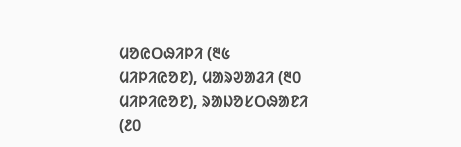ᱢᱚᱭᱛᱷᱤᱞᱤ (᱓᱕ ᱢᱤᱞᱤᱭᱚᱱ), ᱢᱟᱨᱣᱟᱲᱤ (᱓᱐ ᱢᱤᱞᱤᱭᱚᱱ), ᱨᱟᱡᱚᱥᱛᱷᱟᱱᱤ (᱒᱐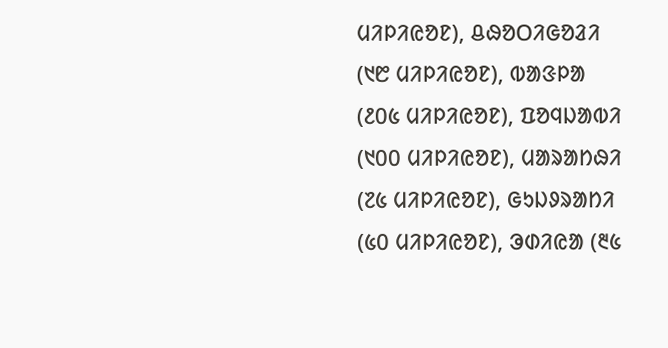ᱢᱤᱞᱤᱭᱚᱱ), ᱪᱷᱚᱛᱤᱜᱚᱲᱤ (᱑᱘ ᱢᱤᱞᱤᱭᱚᱱ), ᱵᱟᱝᱞᱟ (᱒᱐᱕ ᱢᱤᱞᱤᱭᱚᱱ), ᱯᱚᱧᱡᱟᱵᱤ (᱑᱐᱐ ᱢᱤᱞᱤᱭᱚᱱ), ᱢᱟᱨᱟᱴᱷᱤ (᱗᱕ ᱢᱤᱞᱤᱭᱚᱱ), ᱜᱩᱡᱽᱨᱟᱴᱤ (᱕᱐ ᱢᱤᱞᱤᱭᱚᱱ), ᱳᱰᱤᱭᱟ (᱓᱕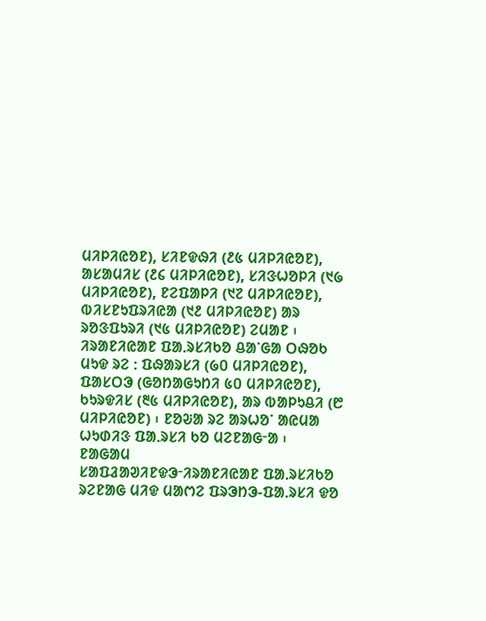ᱢᱤᱞᱤᱭᱚᱱ), ᱥᱤᱱᱫᱷᱤ (᱒᱕ ᱢᱤᱞᱤᱭᱚᱱ), ᱟᱥᱟᱢᱤᱥ (᱒᱔ ᱢᱤᱞᱤᱭᱚᱱ), ᱥᱤᱝᱦᱚᱞᱤ (᱑᱙ ᱢᱤᱞᱤᱭᱚᱱ), ᱱᱮᱯᱟᱞᱤ (᱑᱗ ᱢᱤᱞᱤᱭᱚᱱ), ᱵᱤᱥᱱᱩᱯᱨᱤᱭᱟ (᱑᱒ ᱢᱤᱞᱤᱭᱚᱱ) ᱟᱨ ᱨᱚᱝᱯᱩᱨᱤ (᱑᱕ ᱢᱤᱞᱤᱭᱚᱱ) ᱮᱢᱟᱱ ᱾ ᱤᱨᱟᱱᱤᱭᱟᱱ ᱯᱟᱹᱨᱥᱤᱠᱚ ᱪᱟᱸᱜᱟ ᱛᱷᱚᱠ ᱢᱩᱫ ᱨᱮ : ᱯᱷᱟᱨᱥᱤ (᱙᱐ ᱢᱤᱞᱤᱭᱚᱱ), ᱯᱟᱥᱛᱳ (ᱜᱚᱴᱟᱜᱩᱴᱤ ᱕᱐ ᱢᱤᱞᱤᱭᱚᱱ), ᱠᱩᱨᱫᱤᱥ (᱓᱕ ᱢᱤᱞᱤᱭᱚᱱ), ᱟᱨ ᱵᱟᱞᱩᱪᱤ (᱘ ᱢᱤᱞᱤᱭᱚᱱ) ᱾ ᱱᱚᱶᱟ ᱨᱮ ᱟᱨᱦᱚᱸ ᱟᱭᱢᱟ ᱦᱩᱰᱤᱝ ᱯᱟᱹᱨᱥᱤ ᱠᱚ ᱢᱮᱱᱟᱜᱼᱟ ᱾
ᱱᱟᱜᱟᱢ
ᱥᱟᱯᱲᱟᱣᱤᱱᱫᱳᱼᱤᱨᱟᱱᱤᱭᱟᱱ ᱯᱟᱹᱨᱥᱤᱠᱚ ᱨᱮᱱᱟᱜ ᱢᱤᱫ ᱢᱟᱬᱮ ᱯᱨᱳᱴᱳ-ᱯᱟᱹᱨᱥᱤ ᱫᱚ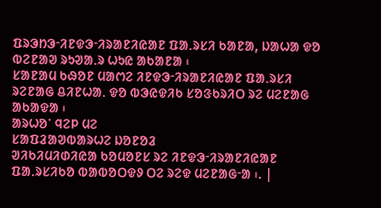ᱯᱨᱳᱴᱳᱼᱤᱱᱫᱳᱼᱤᱨᱟᱱᱤᱭᱟᱱ ᱯᱟᱹᱨᱥᱤ ᱠᱟᱱᱟ, ᱡᱟᱦᱟ ᱫᱚ ᱵᱮᱱᱟᱣ ᱨᱩᱣᱟᱹᱨ ᱦᱩᱭ ᱟᱠᱟᱱᱟ ᱾
ᱥᱟᱱᱟᱢ ᱠᱷᱚᱱ ᱢᱟᱬᱮ ᱤᱱᱫᱳᱼᱤᱨᱟᱱᱤᱭᱟᱱ ᱯᱟᱹᱨᱥᱤ ᱨᱮᱱᱟᱜ ᱪᱤᱱᱦᱟᱹ ᱫᱚ ᱵᱳᱭᱫᱤᱠ ᱥᱚᱝᱠᱨᱤᱛ ᱨᱮ ᱢᱮᱱᱟᱜ ᱟᱠᱟᱫᱟ ᱾
ᱟᱨᱦᱚᱸ ᱧᱮᱞ ᱢᱮ
ᱥᱟᱯᱲᱟᱣᱵᱟᱨᱦᱮ ᱡᱚᱱᱚᱲ
ᱣᱤᱠᱤᱢᱤᱰᱤᱭᱟ ᱠᱚᱢᱚᱱᱥ ᱨᱮ ᱤᱱᱫᱳᱼᱤᱨᱟᱱᱤᱭᱟᱱ ᱯᱟᱹᱨᱥᱤᱠᱚ ᱵᱟᱵᱚᱛᱫᱽ ᱛᱮ ᱨᱮᱫ ᱢᱮᱱᱟᱜᱼᱟ ᱾. |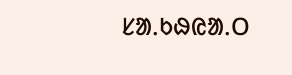ᱥᱟᱹᱠᱷᱭᱟᱹᱛ